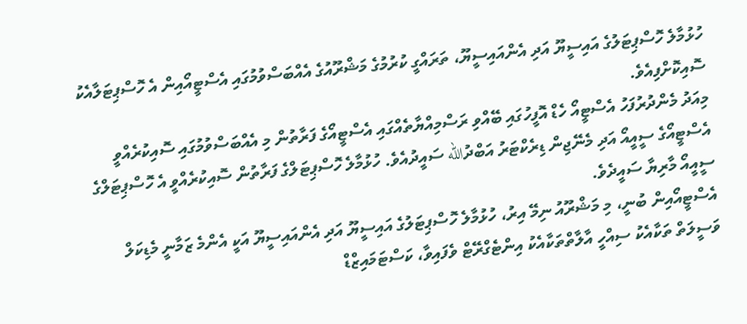ހުޅުމާލެ ހޮސްޕިޓަލުގެ އައިސީޔޫ އަދި އެންއައިސީޔޫ، ތަރައްގީ ކުރުމުގެ މަޝްރޫއުގެ އެއްބަސްވުމުގައި އެސްޓީއޯއިން އެ ހޮސްޕިޓަލާއެކު ސޮއިކޮށްފިއެވެ.
މިއަދު މެންދުރުފަހު އެސްޓީއޯ ހެޑް އޮފީހުގައި ބޭއްވި ރަސްމިއްޔާތެއްގައި އެސްޓީއޯގެ ފަރާތުން މި އެއްބަސްވުމުގައި ސޮއިކުރެއްވީ އެސްޓީއޯގެ ސީއީއޯ އަދި މެނޭޖިން ޑިރެކްޓަރު އަބްދުالله ސައީދުއެވެ. ހުޅުމާލެ ހޮސްޕިޓަލްގެ ފަރާތުން ސޮއިކުރެއްވީ އެ ހޮސްޕިޓަލްގެ ސީއީއޯ މާރިޔާ ސައީދެވެ.
އެސްޓީއޯއިން ބުނީ، މި މަޝްރޫއު ނިމޭ އިރު، ހުޅުމާލެ ހޮސްޕިޓަލުގެ އައިސީޔޫ އަދި އެންއައިސީޔޫ އަކީ އެންމެ ޒަމާނީ މެޑިކަލް ވަސީލަތް ތަކާއެކު ސިއްހީ އާލާތްތަކާއެކު އިންޓެގްރޭޓް ވެފައިވާ، ކަސްޓަމައިޒްޑް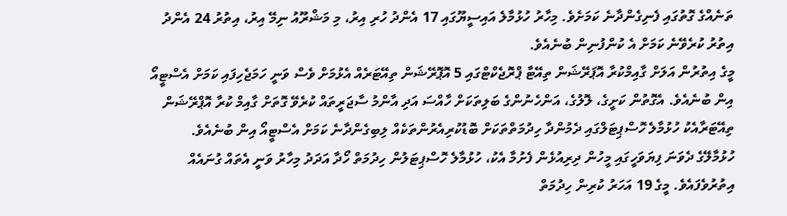ތަނެއްގެ ގޮތުގައި ފެނިގެންދާނެ ކަމަށެވެ. މިހާރު ހުޅުމާލެ އައިސީޔޫގައި 17 އެންދު ހުރި އިރު، މި މަޝްރޫއު ނިމޭ އިރު، އިތުރު 24 އެންދު އިތުރު ކުރެވޭނެ ކަމަށް އެ ކުންފުނިން ބުނެއެވެ.
މީގެ އިތުރުން އަލަށް ގާއިމްކުރާ އޮޕަރޭޝަން ތިއޭޓާ ޕްރޮޖެކްޓްގައި 5 އޮޕޮރޭޝަން ތިއޭޓަރެއް އެޅުމަށް ވެސް ވަނީ ހަމަޖެހިފައި ކަމަށް އެސްޓީއޯ އިން ބުނެއެވެ. އެގޮތުން ކަށީގެ، ލޮލުގެ، އަންހެނުންގެ ބަލިތަކަށް ހާއްސަ އަދި އާންމު ސާޖަރީތައް ކުރެވޭ ގޮތަށް ގާއިމް ކުރާ އޮޕްރޭޝަން ތިއޭޓަރާއެކު ހުޅުމާލެ ހޮސްޕިޓަލްގައި ދެމުންދާ ހިދުމަތްތަކަށް ބޮޑުކުރިއެރުންތަކެއް ލިބިގެންދާނެ ކަމަށް އެސްޓީއޯ އިން ބުނެއެވެ.
ހުޅުމާލޭގެ ދެވަނަ ފިޔަވަހީގައި މީހުން ދިރިއުޅެން ފެށުމާ އެކު، ހުޅުމާލެ ހޮސްޕިޓަލުން ހިދުމަތް ހޯދާ އަދަދު މިހާރު ވަނީ އެތައް ގުނައެއް އިތުރުވެފައެވެ. މީގެ 19 އަހަރު ކުރިން ހިދުމަތް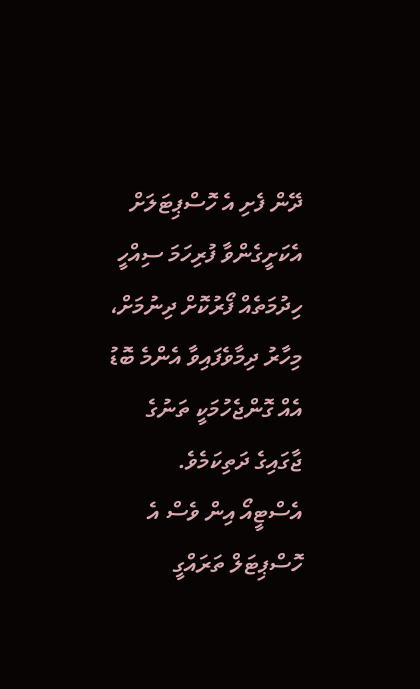ދޭން ފެށި އެ ހޮސްޕިޓަލަށް އެކަށީގެންވާ ފުރިހަމަ ސިއްހީ ހިދުމަތެއް ފޯރުކޮށް ދިނުމަށް، މިހާރު ދިމާވެފައިވާ އެންމެ ބޮޑު އެއް ގޮންޖެހުމަކީ ތަނުގެ ޖާގައިގެ ދަތިކަމެވެ.
އެސްޓީއޯ އިން ވެސް އެ ހޮސްޕިޓަލް ތަރައްގީ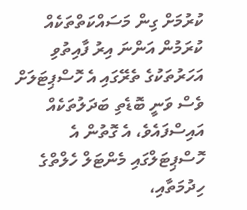ކުރުމަށް ގިން މަސައްކަތްތަކެއް ކުރަމުން އަންނަ އިރު ފާއިތުވި އަހަރުތަކުގެ ތެރޭގައި އެ ހޮސްޕިޓަލަށް ވެސް ވަނީ ބޮޑެތި ބަދަލުތަކެއް އައިސްފައެވެ، އެ ގޮތުން އެ ހޮސްޕިޓަލްގައި މެންޓަލް ހެލްތްގެ ހިދުމަތާއި،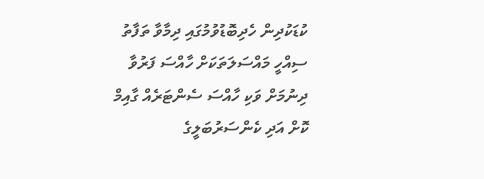ކުޑަކުދިން ހެދިބޮޑުވުމުގައި ދިމާވާ ތަފާތު ސިއްހީ މައްސަލަތަކަށް ހާއްސަ ފަރުވާ ދިނުމަށް ވަކި ހާއްސަ ސެންޓަރެއް ގާއިމް ކޮށް އަދި ކެންސަރުބަލީގެ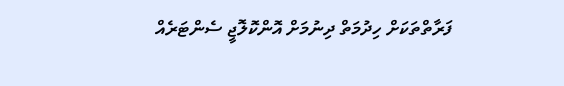ފަރާތްތަކަށް ހިދުމަތް ދިނުމަށް އޮންކޮލޮޖީ ސެންޓަރެއް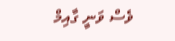ވެސް ވަނީ ގާއިމް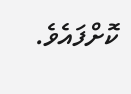ކޮށްފައެވެ.